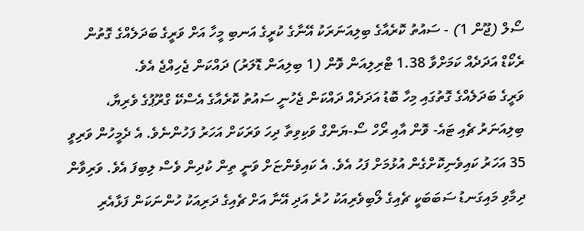ސޯލް (ޖޫން 1) - ސައުތު ކޮރެއާގެ ބިލިއަނަރަކު އޭނާގެ ކުރީގެ އަނބި މީހާ އަށް ވަރީގެ ބަދަލެއްގެ ގޮތުން ރެކޯޑް އަދަދެއް ކަމަށްވާ 1.38 ޓްރިލިއަން ވޮން (1 ބިލިއަން ޑޮލަރު) ދައްކަން ޖެހިއްޖެ އެވެ.
ވަރީގެ ބަދަލެއްގެ ގޮތުގައި މިހާ ބޮޑު އަދަދެއް ދައްކަން ޖެހުނީ ސައުތު ކޮރެއާގެ އެސްކޭ ގްރޫޕުގެ ވެރިޔާ، ބިލިއަނަރު ޗެއި ޓައެ- ވޮން އާއި ރޯހް ސޯ-ޔަންގް ވަކިވިތާ ދިހަ ވަރަކަށް އަހަރު ފަހުންނެވެ. އެ ދެމީހުން ވަރިވީ 35 އަހަރު ކައިވެނިކޮށްގެން އުޅުމަށް ފަހު އެވެ. އެ ކައިވެންޏަށް ވަނީ ތިން ކުދިން ވެސް ލިބިފަ އެވެ. ވަރިވާން ދިމާވި މައިގަނޑު ސަބަބަކީ ޗެއިގެ ލޯބިވެރިއަކު ހުރެ އަދި އޭނާ އަށް ޗެއިގެ ދަރިއަކު ހުންނަކަން ފަޅާއެރި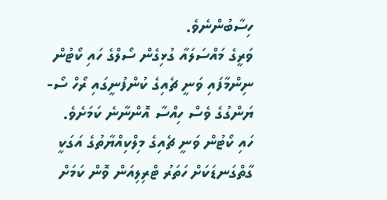ހިސާބުންނެވެ.
ވަރީގެ މައްސަލައާ ގުޅިގެން ސޯލްގެ ހައި ކޯޓުން ނިންމާފައި ވަނީ ޗެއިގެ ކުންފުނީގައި ރޯހް ސޯ- ޔަންގުގެ ވެސް ހިއްސާ އޮންނާނެ ކަމަށެވެ. ހައި ކޯޓުން ވަނީ ޗެއިގެ މިލްކިއްޔާތުގެ އަގަކީ ގާތްގަނޑަކަށް ހަތަރު ޓްރިލިއަން ވޮން ކަމަށް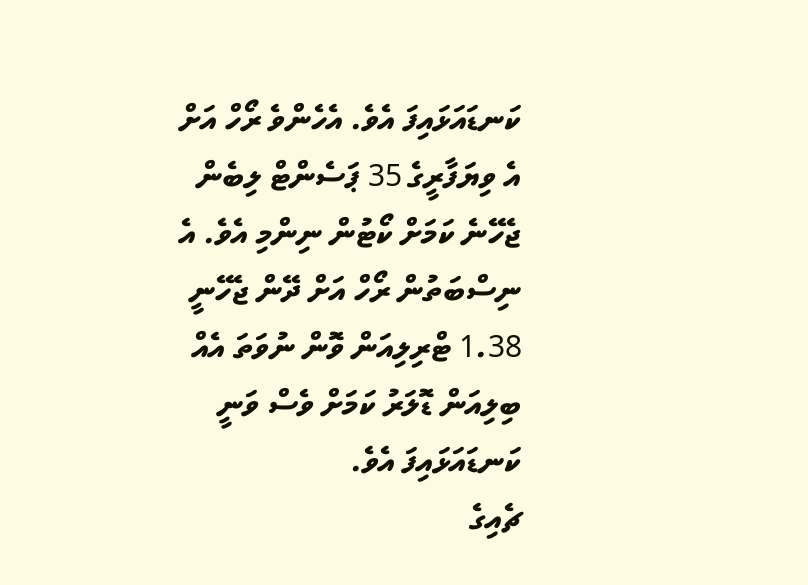ކަނޑައަޅައިފަ އެވެ. އެހެންވެ ރޯހް އަށް އެ ވިޔަފާރީގެ 35 ޕަސެންޓް ލިބެން ޖެހޭނެ ކަމަށް ކޯޓުން ނިންމި އެވެ. އެ ނިސްބަތުން ރޯހް އަށް ދޭން ޖެހޭނީ 1.38 ޓްރިލިއަން ވޮން ނުވަތަ އެއް ބިލިއަން ޑޮލަރު ކަމަށް ވެސް ވަނީ ކަނޑައަޅައިފަ އެވެ.
ޗެއިގެ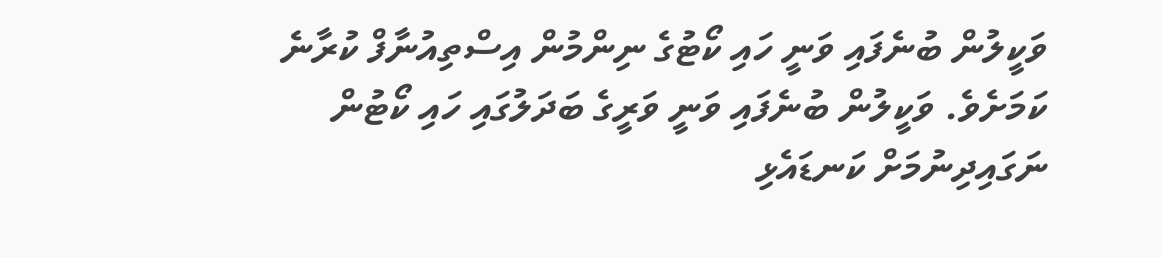ވަކީލުން ބުނެފައި ވަނީ ހައި ކޯޓުގެ ނިންމުން އިސްތިއުނާފް ކުރާނެ ކަމަށެވެ. ވަކީލުން ބުނެފައި ވަނީ ވަރީގެ ބަދަލުގައި ހައި ކޯޓުން ނަގައިދިނުމަށް ކަނޑައެޅި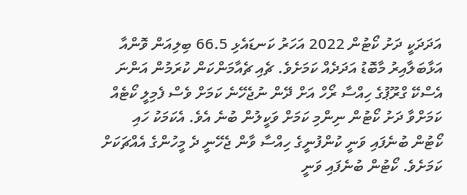އަދަދަކީ ދަށު ކޯޓުން 2022 އަހަރު ކަނޑައެޅި 66.5 ބިލިއަން ވޮންއާ އަޅާބަލާއިރު މާބޮޑު އަދަދެއް ކަމަށެވެ. ޗެއި ޗެއާމަންކަން ކުރަމުން އަންނަ އެސްކޭ ގްރޫޕުގެ ހިއްސާ ރޯހް އަށް ދޭން ނުޖެހޭނެ ކަމަށް ވެސް ފެމިލީ ކޯޓެއް ކަމަށްވާ ދަށު ކޯޓުން ނިންމި ކަމަށް ވަކީލުން ބުނެ އެވެ. އެކަމަކު ހައި ކޯޓުން ބުނެފައި ވަނީ ކުންފުނީގެ ހިއްސާ ވާން ޖެހޭނީ ދެ މީހުންގެ އެއްޗަކަށް ކަމަށެވެ. ކޯޓުން ބުނެފައި ވަނީ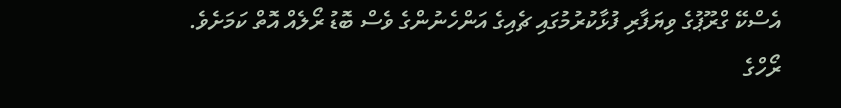އެސްކޭ ގްރޫޕުގެ ވިޔަފާރި ފުޅާކުރުމުގައި ޗެއިގެ އަންހެނުންގެ ވެސް ބޮޑު ރޯލެއް އޮތް ކަމަށެވެ.
ރޯހްގެ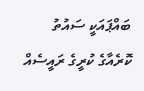ބައްޕައަކީ ސައުތު ކޮރެއާގެ ކުރީގެ ރައީސެއް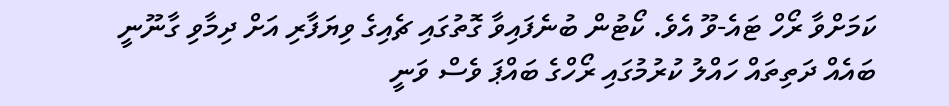ކަމަށްވާ ރޯހް ޓައެ-ވޫ އެވެ. ކޯޓުން ބުނެފައިވާ ގޮތުގައި ޗެއިގެ ވިޔަފާރި އަށް ދިމާވި ގާނޫނީ ބައެއް ދަތިތައް ހައްލު ކުރުމުގައި ރޯހްގެ ބައްޕަ ވެސް ވަނީ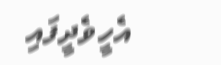އެހީވެދީފައި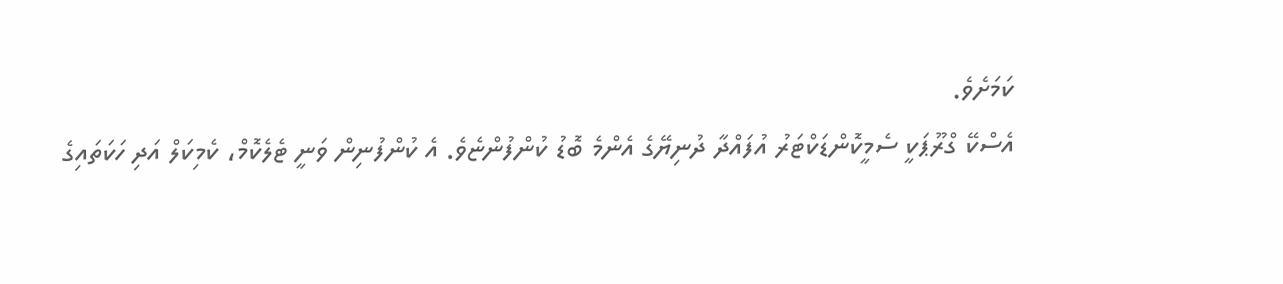ކަމަށެވެ.
އެސްކޭ ގްރޫޕަކީ ސެމީކޮންޑަކްޓަރު އުފައްދާ ދުނިޔޭގެ އެންމެ ބޮޑު ކުންފުންޏެވެ. އެ ކުންފުނިން ވަނީ ޓެލެކޮމް، ކެމިކަލް އަދި ހަކަތައިގެ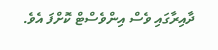ދާއިރާގައި ވެސް އިންވެސްޓް ކޮށްފަ އެވެ.